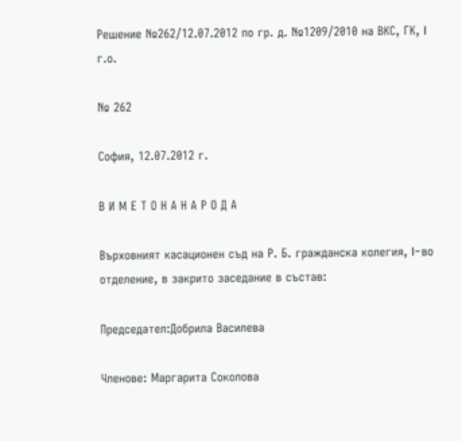Решение №262/12.07.2012 по гр. д. №1209/2010 на ВКС, ГК, I г.о.

№ 262

София, 12.07.2012 г.

В И М Е Т О Н А Н А Р О Д А

Върховният касационен съд на Р. Б. гражданска колегия, I-во отделение, в закрито заседание в състав:

Председател:Добрила Василева

Членове: Маргарита Соколова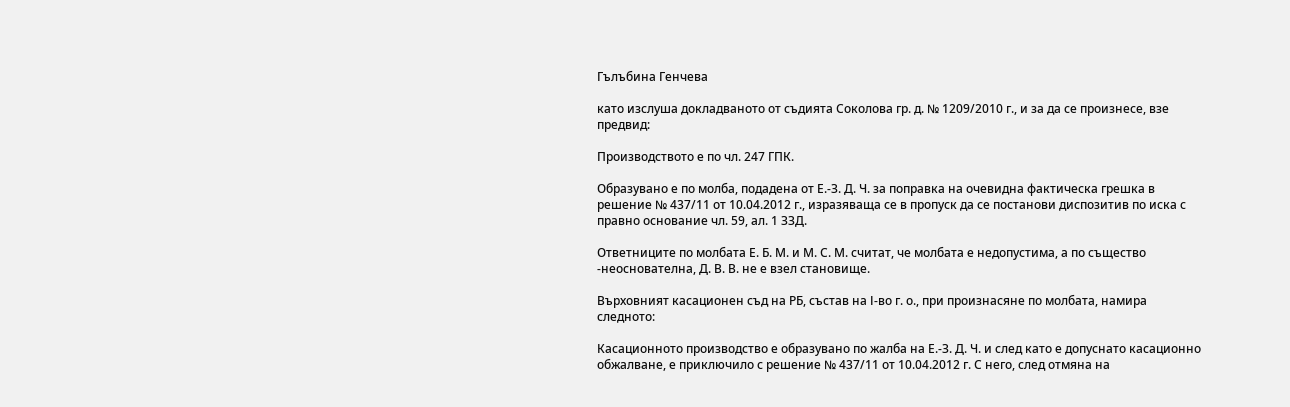Гълъбина Генчева

като изслуша докладваното от съдията Соколова гр. д. № 1209/2010 г., и за да се произнесе, взе предвид:

Производството е по чл. 247 ГПК.

Образувано е по молба, подадена от Е.-З. Д. Ч. за поправка на очевидна фактическа грешка в решение № 437/11 от 10.04.2012 г., изразяваща се в пропуск да се постанови диспозитив по иска с правно основание чл. 59, ал. 1 ЗЗД.

Ответниците по молбата Е. Б. М. и М. С. М. считат, че молбата е недопустима, а по същество -неоснователна, Д. В. В. не е взел становище.

Върховният касационен съд на РБ, състав на І-во г. о., при произнасяне по молбата, намира следното:

Касационното производство е образувано по жалба на Е.-З. Д. Ч. и след като е допуснато касационно обжалване, е приключило с решение № 437/11 от 10.04.2012 г. С него, след отмяна на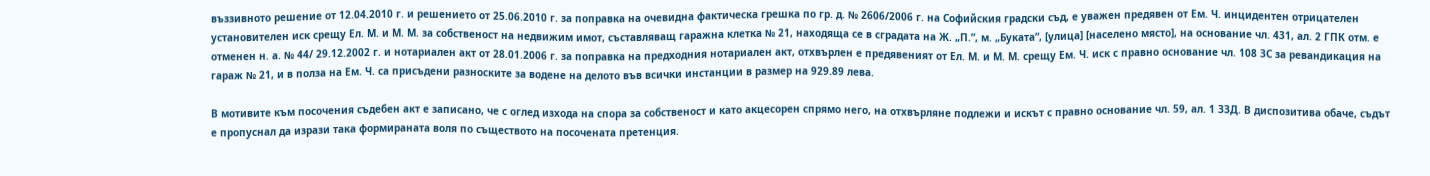въззивното решение от 12.04.2010 г. и решението от 25.06.2010 г. за поправка на очевидна фактическа грешка по гр. д. № 2606/2006 г. на Софийския градски съд, е уважен предявен от Ем. Ч. инцидентен отрицателен установителен иск срещу Ел. М. и М. М. за собственост на недвижим имот, съставляващ гаражна клетка № 21, находяща се в сградата на Ж. „П.”, м. „Буката”, [улица] [населено място], на основание чл. 431, ал. 2 ГПК отм. е отменен н. а. № 44/ 29.12.2002 г. и нотариален акт от 28.01.2006 г. за поправка на предходния нотариален акт, отхвърлен е предявеният от Ел. М. и М. М. срещу Ем. Ч. иск с правно основание чл. 108 ЗС за ревандикация на гараж № 21, и в полза на Ем. Ч. са присъдени разноските за водене на делото във всички инстанции в размер на 929.89 лева.

В мотивите към посочения съдебен акт е записано, че с оглед изхода на спора за собственост и като акцесорен спрямо него, на отхвърляне подлежи и искът с правно основание чл. 59, ал. 1 ЗЗД. В диспозитива обаче, съдът е пропуснал да изрази така формираната воля по съществото на посочената претенция.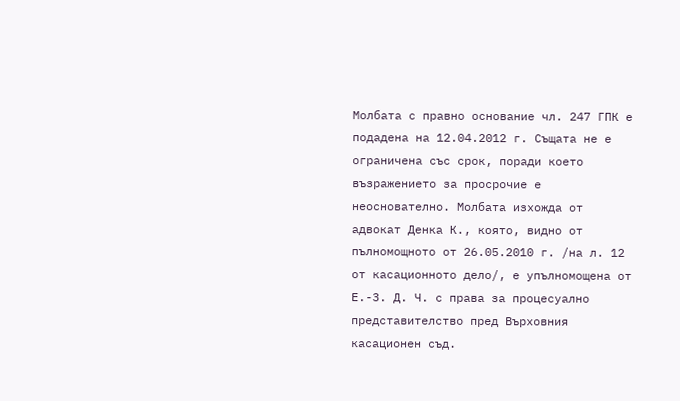Молбата с правно основание чл. 247 ГПК е подадена на 12.04.2012 г. Същата не е ограничена със срок, поради което възражението за просрочие е неоснователно. Молбата изхожда от адвокат Денка К., която, видно от пълномощното от 26.05.2010 г. /на л. 12 от касационното дело/, е упълномощена от Е.-З. Д. Ч. с права за процесуално представителство пред Върховния касационен съд.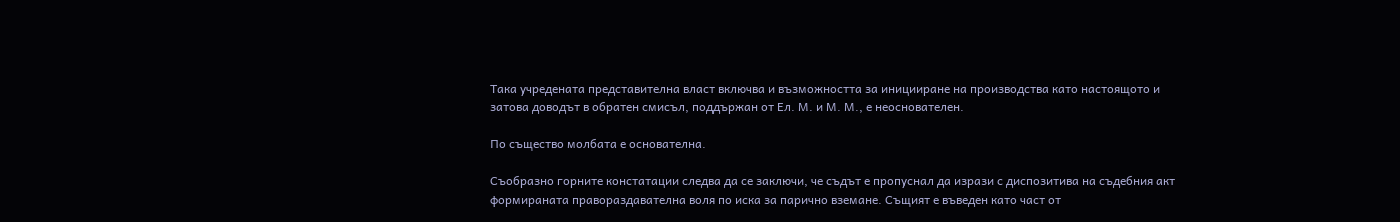Така учредената представителна власт включва и възможността за иницииране на производства като настоящото и затова доводът в обратен смисъл, поддържан от Ел. М. и М. М., е неоснователен.

По същество молбата е основателна.

Съобразно горните констатации следва да се заключи, че съдът е пропуснал да изрази с диспозитива на съдебния акт формираната правораздавателна воля по иска за парично вземане. Същият е въведен като част от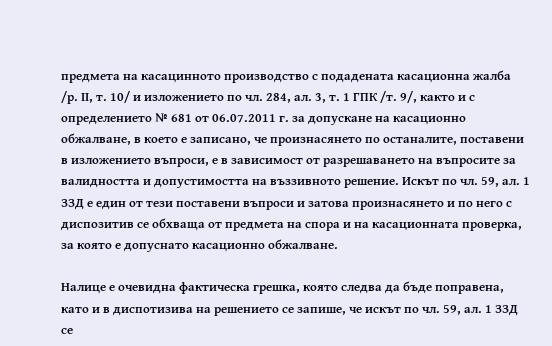предмета на касацинното производство с подадената касационна жалба /р. ІІ, т. 10/ и изложението по чл. 284, ал. 3, т. 1 ГПК /т. 9/, както и с определението № 681 от 06.07.2011 г. за допускане на касационно обжалване, в което е записано, че произнасянето по останалите, поставени в изложението въпроси, е в зависимост от разрешаването на въпросите за валидността и допустимостта на въззивното решение. Искът по чл. 59, ал. 1 ЗЗД е един от тези поставени въпроси и затова произнасянето и по него с диспозитив се обхваща от предмета на спора и на касационната проверка, за която е допуснато касационно обжалване.

Налице е очевидна фактическа грешка, която следва да бъде поправена, като и в диспотизива на решението се запише, че искът по чл. 59, ал. 1 ЗЗД се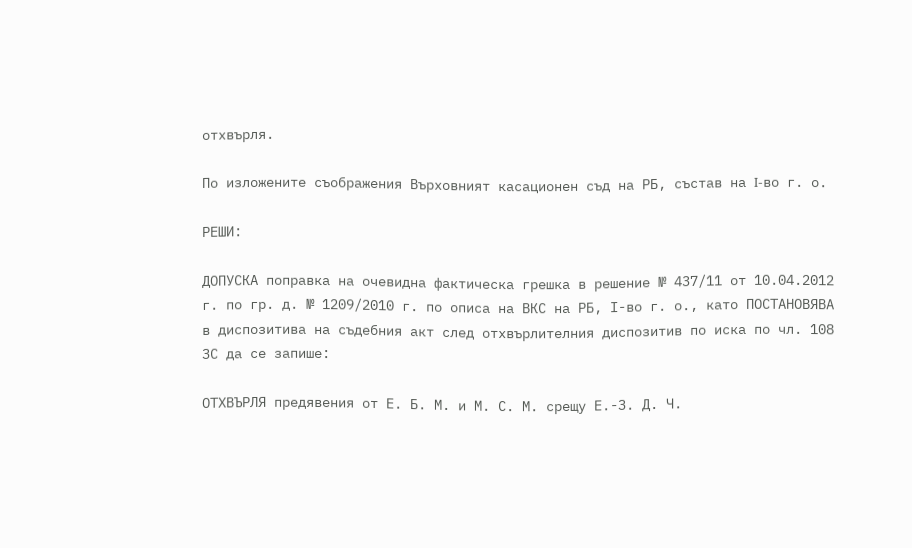отхвърля.

По изложените съображения Върховният касационен съд на РБ, състав на I-во г. о.

РЕШИ:

ДОПУСКА поправка на очевидна фактическа грешка в решение № 437/11 от 10.04.2012 г. по гр. д. № 1209/2010 г. по описа на ВКС на РБ, І-во г. о., като ПОСТАНОВЯВА в диспозитива на съдебния акт след отхвърлителния диспозитив по иска по чл. 108 ЗС да се запише:

ОТХВЪРЛЯ предявения от Е. Б. М. и М. С. М. срещу Е.-З. Д. Ч.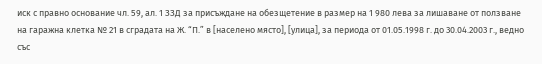иск с правно основание чл. 59, ал. 1 ЗЗД за присъждане на обезщетение в размер на 1 980 лева за лишаване от ползване на гаражна клетка № 21 в сградата на Ж. “П.” в [населено място], [улица], за периода от 01.05.1998 г. до 30.04.2003 г., ведно със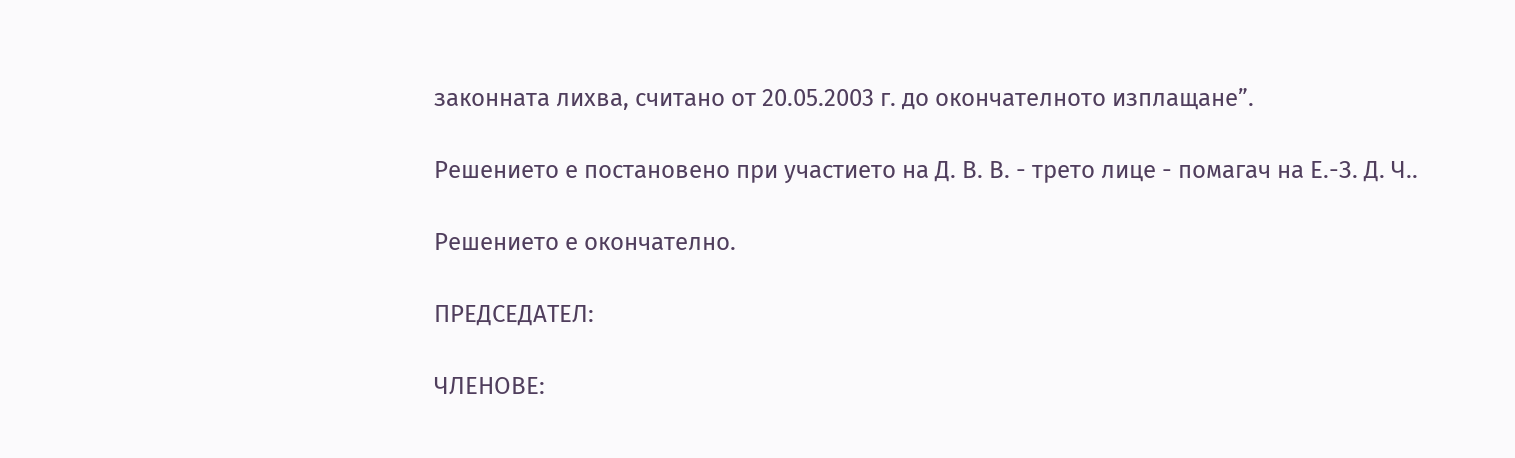законната лихва, считано от 20.05.2003 г. до окончателното изплащане”.

Решението е постановено при участието на Д. В. В. - трето лице - помагач на Е.-З. Д. Ч..

Решението е окончателно.

ПРЕДСЕДАТЕЛ:

ЧЛЕНОВЕ: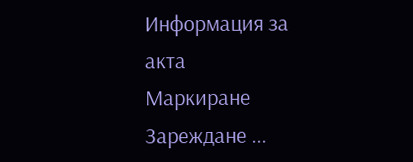Информация за акта
Маркиране
Зареждане ...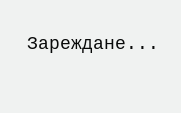Зареждане...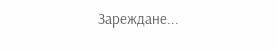Зареждане...